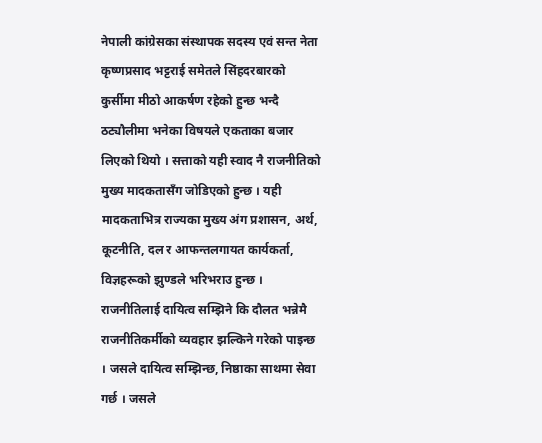नेपाली कांग्रेसका संस्थापक सदस्य एवं सन्त नेता कृष्णप्रसाद भट्टराई समेतले सिंहदरबारको कुर्सीमा मीठो आकर्षण रहेको हुन्छ भन्दै ठट्यौलीमा भनेका विषयले एकताका बजार लिएको थियो । सत्ताको यही स्वाद नै राजनीतिको मुख्य मादकतासँग जोडिएको हुन्छ । यही मादकताभित्र राज्यका मुख्य अंग प्रशासन, अर्थ, कूटनीति, दल र आफन्तलगायत कार्यकर्ता, विज्ञहरूको झुण्डले भरिभराउ हुन्छ । राजनीतिलाई दायित्व सम्झिने कि दौलत भन्नेमै राजनीतिकर्मीको व्यवहार झल्किने गरेको पाइन्छ । जसले दायित्व सम्झिन्छ, निष्ठाका साथमा सेवा गर्छ । जसले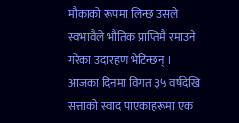मौकाको रूपमा लिन्छ उसले स्वभावैले भौतिक प्राप्तिमै रमाउने गरेका उदारहण भेटिन्छन् ।
आजका दिनमा विगत ३५ वर्षदेखि सत्ताको स्वाद पाएकाहरूमा एक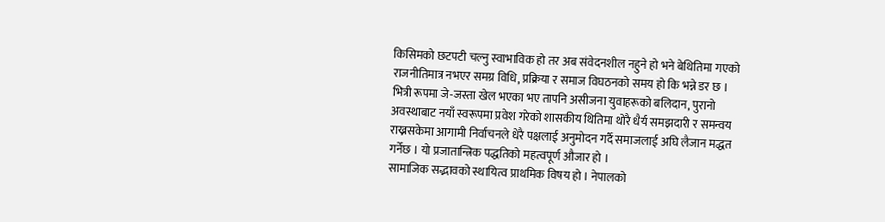किसिमको छटपटी चल्नु स्वाभाविक हो तर अब संवेदनशील नहुने हो भने बेथितिमा गएको राजनीतिमात्र नभएर समग्र विधि, प्रक्रिया र समाज विघठनको समय हो कि भन्ने डर छ । भित्री रूपमा जे-जस्ता खेल भएका भए तापनि असीजना युवाहरूको बलिदान, पुरानो अवस्थाबाट नयाँ स्वरूपमा प्रवेश गरेको शासकीय थितिमा थोरै धैर्य समझदारी र समन्वय राख्नसकेमा आगामी निर्वाचनले धेरै पक्षलाई अनुमोदन गर्दै समाजलाई अघि लैजान मद्धत गर्नेछ । यो प्रजातान्त्रिक पद्धतिको महत्वपूर्ण औजार हो ।
सामाजिक सद्भावको स्थायित्व प्राथमिक विषय हो । नेपालको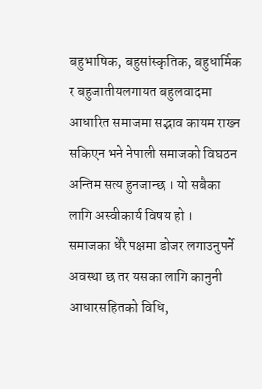बहुभाषिक, बहुसांस्कृतिक, बहुधार्मिक र बहुजातीयलगायत बहुलवादमा आधारित समाजमा सद्भाव कायम राख्न सकिएन भने नेपाली समाजको विघठन अन्तिम सत्य हुनजान्छ । यो सबैका लागि अस्वीकार्य विषय हो ।
समाजका धेरै पक्षमा डोजर लगाउनुपर्ने अवस्था छ तर यसका लागि कानुनी आधारसहितको विधि,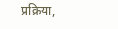प्रक्रिया,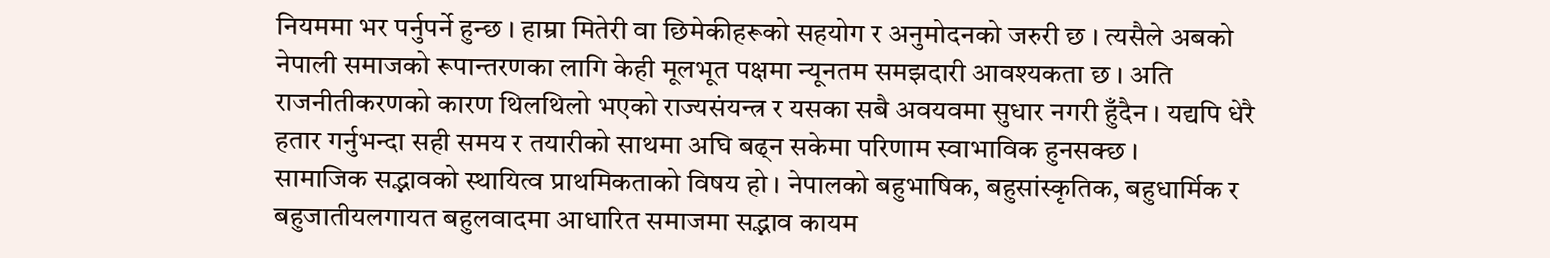नियममा भर पर्नुपर्ने हुन्छ । हाम्रा मितेरी वा छिमेकीहरूको सहयोग र अनुमोदनको जरुरी छ । त्यसैले अबको नेपाली समाजको रूपान्तरणका लागि केही मूलभूत पक्षमा न्यूनतम समझदारी आवश्यकता छ । अति राजनीतीकरणको कारण थिलथिलो भएको राज्यसंयन्त्र र यसका सबै अवयवमा सुधार नगरी हुँदैन । यद्यपि धेरै हतार गर्नुभन्दा सही समय र तयारीको साथमा अघि बढ्न सकेमा परिणाम स्वाभाविक हुनसक्छ ।
सामाजिक सद्भावको स्थायित्व प्राथमिकताको विषय हो । नेपालको बहुभाषिक, बहुसांस्कृतिक, बहुधार्मिक र बहुजातीयलगायत बहुलवादमा आधारित समाजमा सद्भाव कायम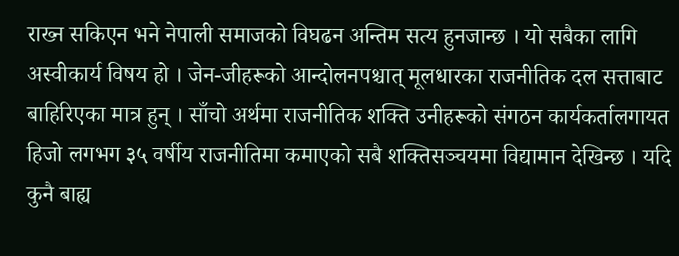राख्न सकिएन भने नेपाली समाजको विघढन अन्तिम सत्य हुनजान्छ । यो सबैका लागि अस्वीकार्य विषय हो । जेन-जीहरूको आन्दोलनपश्चात् मूलधारका राजनीतिक दल सत्ताबाट बाहिरिएका मात्र हुन् । साँचो अर्थमा राजनीतिक शक्ति उनीहरूको संगठन कार्यकर्तालगायत हिजो लगभग ३५ वर्षीय राजनीतिमा कमाएको सबै शक्तिसञ्चयमा विद्यामान देखिन्छ । यदि कुनै बाह्य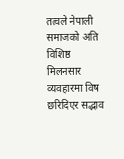तत्वले नेपाली समाजको अति विशिष्ठ मिलनसार व्यवहारमा विष छरिदिएर सद्भाव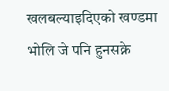खलबल्याइदिएको खण्डमा भोलि जे पनि हुनसक्ने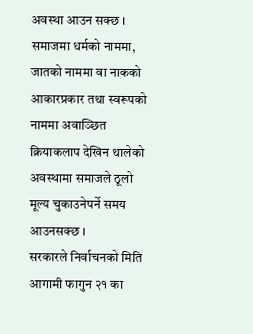अवस्था आउन सक्छ । समाजमा धर्मको नाममा, जातको नाममा वा नाकको आकारप्रकार तथा स्वरूपको नाममा अवाञ्छित क्रियाकलाप देखिन थालेको अवस्थामा समाजले ठूलो मूल्य चुकाउनेपर्ने समय आउनसक्छ ।
सरकारले निर्वाचनको मिति आगामी फागुन २१ का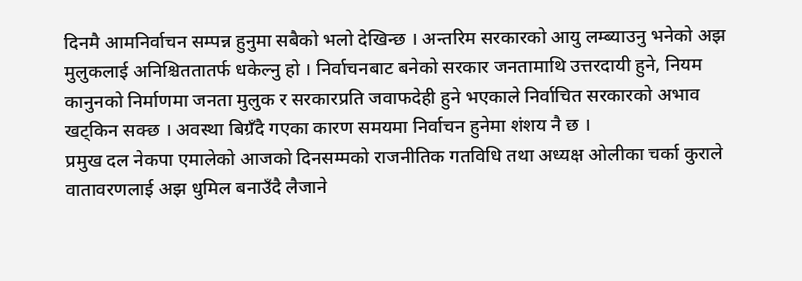दिनमै आमनिर्वाचन सम्पन्न हुनुमा सबैको भलो देखिन्छ । अन्तरिम सरकारको आयु लम्ब्याउनु भनेको अझ मुलुकलाई अनिश्चिततातर्फ धकेल्नु हो । निर्वाचनबाट बनेको सरकार जनतामाथि उत्तरदायी हुने, नियम कानुनको निर्माणमा जनता मुलुक र सरकारप्रति जवाफदेही हुने भएकाले निर्वाचित सरकारको अभाव खट्किन सक्छ । अवस्था बिग्रँदै गएका कारण समयमा निर्वाचन हुनेमा शंशय नै छ ।
प्रमुख दल नेकपा एमालेको आजको दिनसम्मको राजनीतिक गतविधि तथा अध्यक्ष ओलीका चर्का कुराले वातावरणलाई अझ धुमिल बनाउँदै लैजाने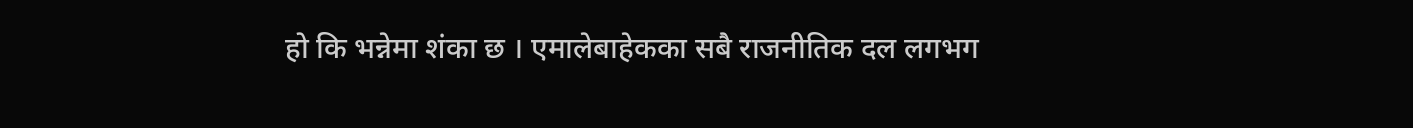हो कि भन्नेमा शंका छ । एमालेबाहेकका सबै राजनीतिक दल लगभग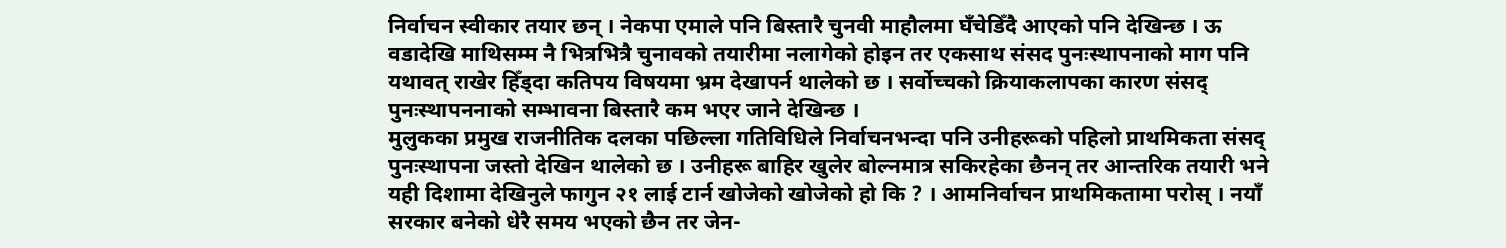निर्वाचन स्वीकार तयार छन् । नेकपा एमाले पनि बिस्तारै चुनवी माहौलमा घँचेडिँदै आएको पनि देखिन्छ । ऊ वडादेखि माथिसम्म नै भित्रभित्रै चुनावको तयारीमा नलागेको होइन तर एकसाथ संसद पुनःस्थापनाको माग पनि यथावत् राखेर हिँड्दा कतिपय विषयमा भ्रम देखापर्न थालेको छ । सर्वोच्चको क्रियाकलापका कारण संसद् पुनःस्थापननाको सम्भावना बिस्तारै कम भएर जाने देखिन्छ ।
मुलुकका प्रमुख राजनीतिक दलका पछिल्ला गतिविधिले निर्वाचनभन्दा पनि उनीहरूको पहिलो प्राथमिकता संसद् पुनःस्थापना जस्तो देखिन थालेको छ । उनीहरू बाहिर खुलेर बोल्नमात्र सकिरहेका छैनन् तर आन्तरिक तयारी भने यही दिशामा देखिनुले फागुन २१ लाई टार्न खोजेको खोजेको हो कि ? । आमनिर्वाचन प्राथमिकतामा परोस् । नयाँ सरकार बनेको धेरै समय भएको छैन तर जेन-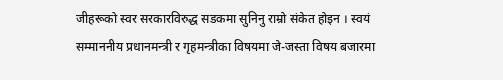जीहरूको स्वर सरकारविरुद्ध सडकमा सुनिनु राम्रो संकेत होइन । स्वयं सम्माननीय प्रधानमन्त्री र गृहमन्त्रीका विषयमा जे-जस्ता विषय बजारमा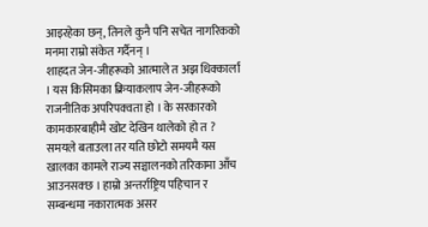आइरहेका छन्, तिनले कुनै पनि सचेत नागरिकको मनमा राम्रो संकेत गर्दैनन् ।
शाहदत जेन-जीहरूको आत्माले त अझ धिक्कार्ला । यस किसिमका क्रियाकलाप जेन-जीहरूको राजनीतिक अपरिपक्वता हो । के सरकारको कामकारबाहीमै खोट देखिन थालेको हो त ? समयले बताउला तर यति छोटो समयमै यस खालका कामले राज्य सञ्चालनको तरिकामा आँच आउनसक्छ । हाम्रो अन्तर्राष्ट्रिय पहिचान र सम्बन्धमा नकारात्मक असर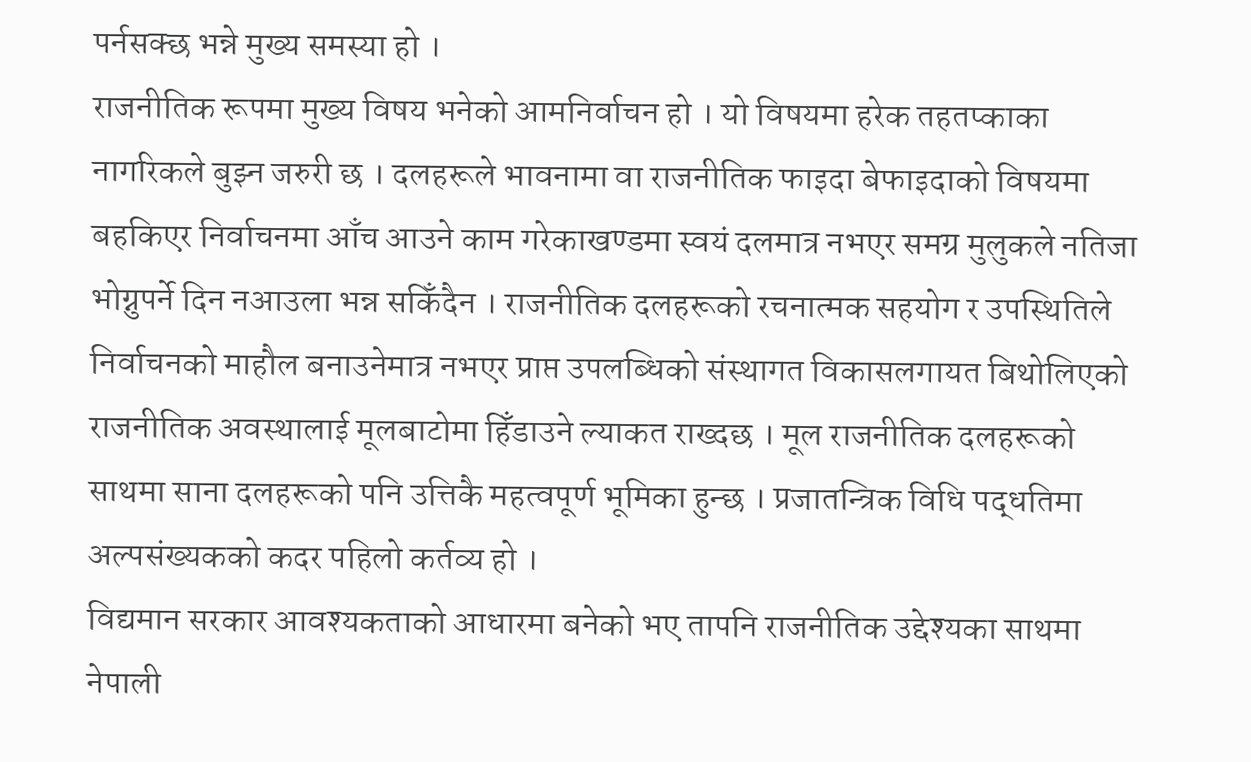पर्नसक्छ भन्ने मुख्य समस्या हो ।
राजनीतिक रूपमा मुख्य विषय भनेको आमनिर्वाचन हो । यो विषयमा हरेक तहतप्काका नागरिकले बुझ्न जरुरी छ । दलहरूले भावनामा वा राजनीतिक फाइदा बेफाइदाको विषयमा बहकिएर निर्वाचनमा आँच आउने काम गरेकाखण्डमा स्वयं दलमात्र नभएर समग्र मुलुकले नतिजा भोग्नुपर्ने दिन नआउला भन्न सकिँदैन । राजनीतिक दलहरूको रचनात्मक सहयोग र उपस्थितिले निर्वाचनको माहौल बनाउनेमात्र नभएर प्राप्त उपलब्धिको संस्थागत विकासलगायत बिथोलिएको राजनीतिक अवस्थालाई मूलबाटोमा हिँडाउने ल्याकत राख्दछ । मूल राजनीतिक दलहरूको साथमा साना दलहरूको पनि उत्तिकै महत्वपूर्ण भूमिका हुन्छ । प्रजातन्त्रिक विधि पद्धतिमा अल्पसंख्यकको कदर पहिलो कर्तव्य हो ।
विद्यमान सरकार आवश्यकताको आधारमा बनेको भए तापनि राजनीतिक उद्देश्यका साथमा नेपाली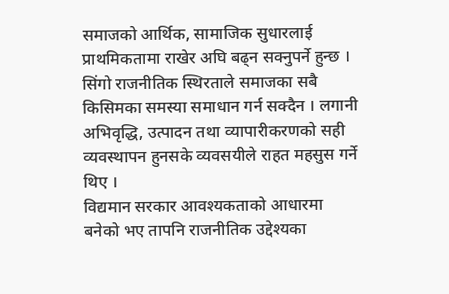समाजको आर्थिक, सामाजिक सुधारलाई प्राथमिकतामा राखेर अघि बढ्न सक्नुपर्ने हुन्छ । सिंगो राजनीतिक स्थिरताले समाजका सबै किसिमका समस्या समाधान गर्न सक्दैन । लगानी अभिवृद्धि, उत्पादन तथा व्यापारीकरणको सही व्यवस्थापन हुनसके व्यवसयीले राहत महसुस गर्ने थिए ।
विद्यमान सरकार आवश्यकताको आधारमा बनेको भए तापनि राजनीतिक उद्देश्यका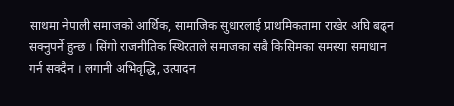साथमा नेपाली समाजको आर्थिक, सामाजिक सुधारलाई प्राथमिकतामा राखेर अघि बढ्न सक्नुपर्ने हुन्छ । सिंगो राजनीतिक स्थिरताले समाजका सबै किसिमका समस्या समाधान गर्न सक्दैन । लगानी अभिवृद्धि, उत्पादन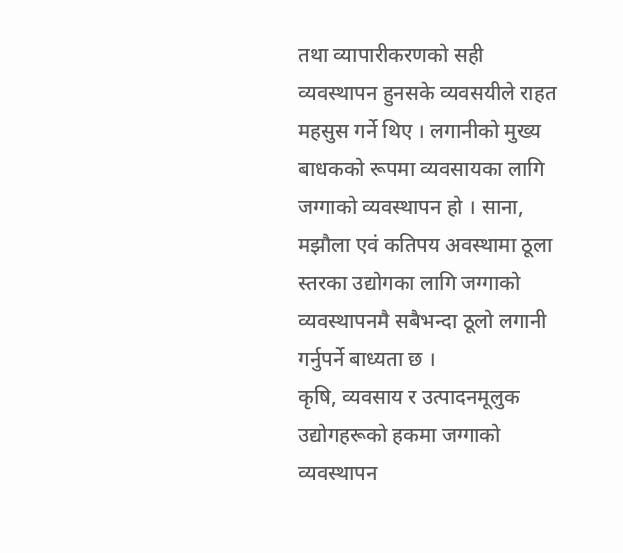तथा व्यापारीकरणको सही व्यवस्थापन हुनसके व्यवसयीले राहत महसुस गर्ने थिए । लगानीको मुख्य बाधकको रूपमा व्यवसायका लागि जग्गाको व्यवस्थापन हो । साना, मझौला एवं कतिपय अवस्थामा ठूला स्तरका उद्योगका लागि जग्गाको व्यवस्थापनमै सबैभन्दा ठूलो लगानी गर्नुपर्ने बाध्यता छ ।
कृषि, व्यवसाय र उत्पादनमूलुक उद्योगहरूको हकमा जग्गाको व्यवस्थापन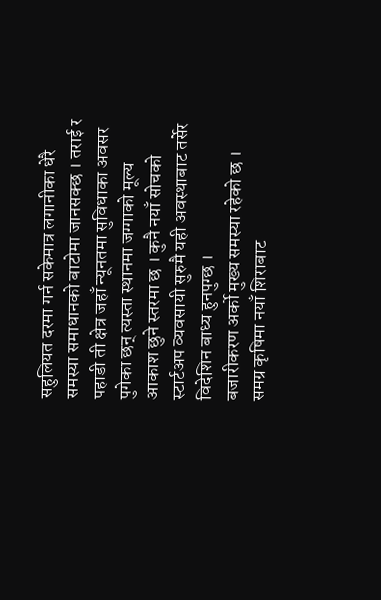सहुलियत दरमा गर्न सकेमात्र लगानीका धेरै समस्या समाधानको बाटोमा जानसक्छ । तराई र पहाडी ती क्षेत्र जहाँ न्यूनतमा सुविधाका अवसर पुगेका छन् त्यस्ता स्थानमा जग्गाको मूल्य आकाश छुने स्तरमा छ । कुनै नयाँ सोचको स्टार्टअप व्यवसायी सुरुमै यही अवस्थाबाट तर्सेर विदेशिन बाध्य हुनपुग्छ ।
बजारीकरण अर्को मुख्य समस्या रहेको छ । समग्र कृषिमा नयाँ शिराबाट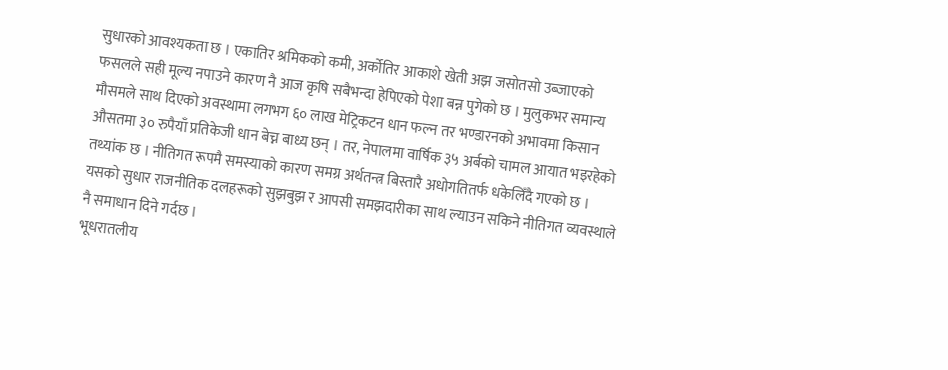सुधारको आवश्यकता छ । एकातिर श्रमिकको कमी, अर्कोतिर आकाशे खेती अझ जसोतसो उब्जाएको फसलले सही मूल्य नपाउने कारण नै आज कृषि सबैभन्दा हेपिएको पेशा बन्न पुगेको छ । मुलुकभर समान्य मौसमले साथ दिएको अवस्थामा लगभग ६० लाख मेट्रिकटन धान फल्न तर भण्डारनको अभावमा किसान औसतमा ३० रुपैयाँ प्रतिकेजी धान बेच्न बाध्य छन् । तर, नेपालमा वार्षिक ३५ अर्बको चामल आयात भइरहेको तथ्यांक छ । नीतिगत रूपमै समस्याको कारण समग्र अर्थतन्त्र बिस्तारै अधोगतितर्फ धकेलिँदै गएको छ । यसको सुधार राजनीतिक दलहरूको सुझबुझ र आपसी समझदारीका साथ ल्याउन सकिने नीतिगत व्यवस्थाले नै समाधान दिने गर्दछ ।
भूधरातलीय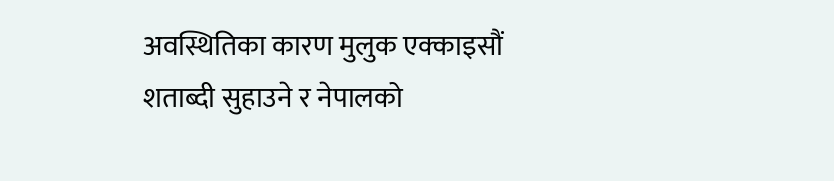अवस्थितिका कारण मुलुक एक्काइसौं शताब्दी सुहाउने र नेपालको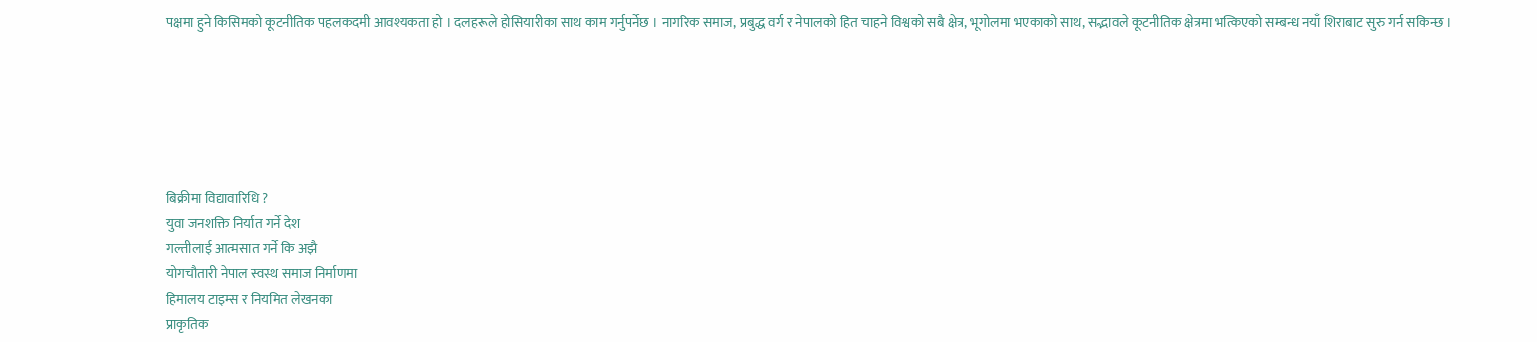पक्षमा हुने किसिमको कूटनीतिक पहलकदमी आवश्यकता हो । दलहरूले होसियारीका साथ काम गर्नुपर्नेछ । नागरिक समाज, प्रबुद्ध वर्ग र नेपालको हित चाहने विश्वको सबै क्षेत्र, भूगोलमा भएकाको साथ, सद्भावले कूटनीतिक क्षेत्रमा भत्किएको सम्बन्ध नयाँ शिराबाट सुरु गर्न सकिन्छ ।






बिक्रीमा विद्यावारिधि ?
युवा जनशक्ति निर्यात गर्ने देश
गल्तीलाई आत्मसात गर्ने कि अझै
योगचौतारी नेपाल स्वस्थ समाज निर्माणमा
हिमालय टाइम्स र नियमित लेखनका
प्राकृतिक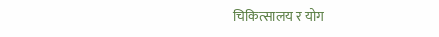चिकित्सालय र योग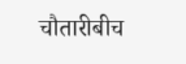चौतारीबीच